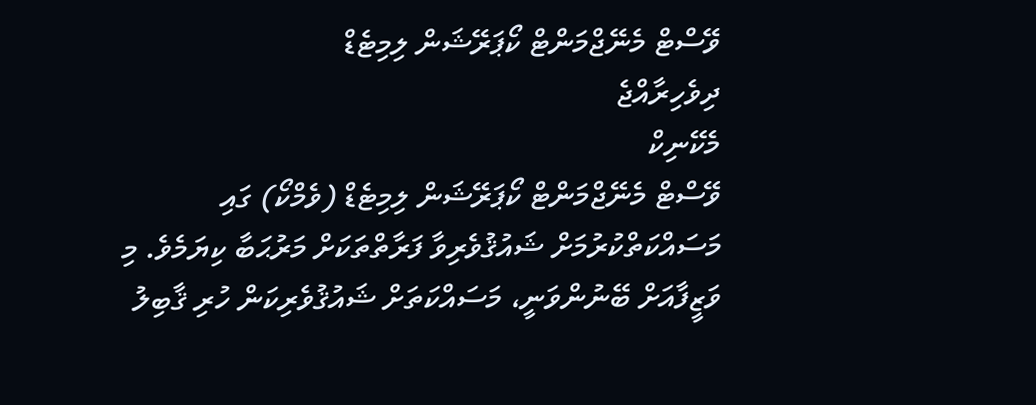ވޭސްޓް މެނޭޖްމަންޓް ކޯޕަރޭޝަން ލިމިޓެޑް
ދިވެހިރާއްޖެ
މެކޭނިކް
ވޭސްޓް މެނޭޖްމަންޓް ކޯޕަރޭޝަން ލިމިޓެޑް (ވެމްކޯ) ގައި މަސައްކަތްކުރުމަށް ޝައުޤުވެރިވާ ފަރާތްތަކަށް މަރުޙަބާ ކިޔަމެވެ. މި ވަޒީފާއަށް ބޭނުންވަނީ، މަސައްކަތަށް ޝައުޤުވެރިކަން ހުރި ޤާބިލު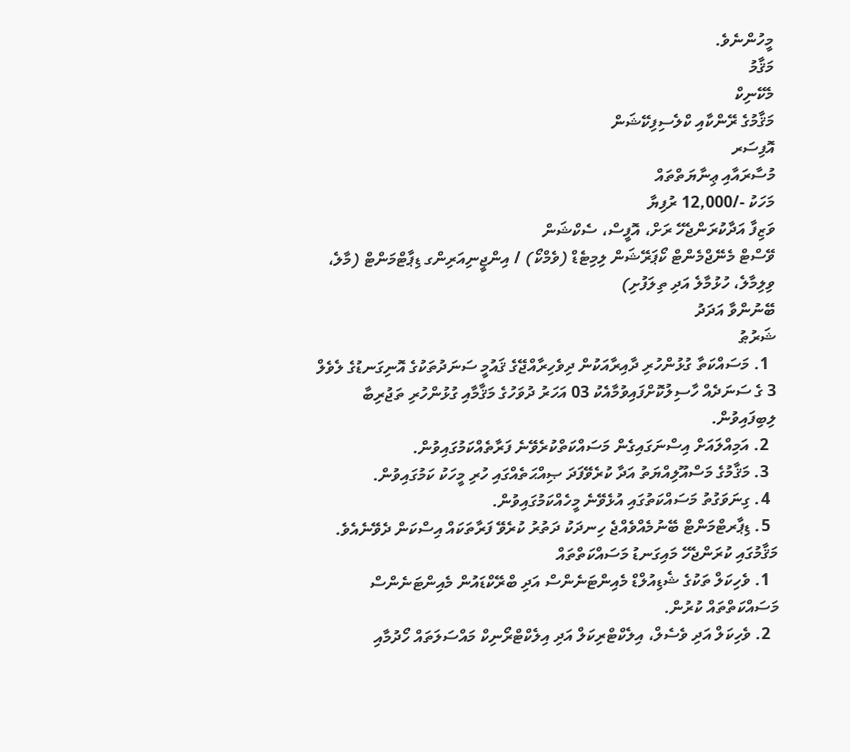މީހުންނެވެ.
މަޤާމު
މެކޭނިކް
މަޤާމުގެ ރޭންކާއި ކްލެސިފިކޭޝަން
އޮފިސަރ
މުސާރައާއި ޢިނާޔަތްތައް
މަހަކު -/12,000 ރުފިޔާ
ވަޒިފާ އަދާކުރަންޖެހޭ ރަށް، އޮފީސް، ސެކްޝަން
ވޭސްޓް މެނޭޖްމެންޓް ކޯޕަރޭޝަން ލިމިޓެޑް (ވެމްކޯ) / އިންޖީނިއަރިންގ ޑިޕާޓްމަންޓް (މާލެ، ވިލިމާލެ، ހުޅުމާލެ އަދި ތިލަފުށި)
ބޭނުންވާ އަދަދު
ޝަރުޠު
  1. މަސައްކަތާ ގުޅުންހުރި ދާއިރާއަކުން ދިވެހިރާއްޖޭގެ ޤައުމީ ސަނަދުތަކުގެ އޮނިގަނޑުގެ ލެވެލް 3 ގެ ސަނަދެއް ހާސިލުކޮށްފައިވުމާއެކު 03 އަހަރު ދުވަހުގެ މަޤާމާއި ގުޅުންހުރި ތަޖުރިބާ ލިބިފައިވުން.
  2. އަމިއްލައަށް އިސްނަގައިގެން މަސައްކަތްކުރެވޭނެ ފަރާތެއްކަމުގައިވުން.
  3. މަޤާމުގެ މަސްއޫލިއްޔަތު އަދާ ކުރެވޭފަދަ ޞިއްޙަތެއްގައި ހުރި މީހަކު ކަމުގައިވުން.
  4. ގިނަވަގުތު މަސައްކަތުގައި އުޅެވޭނެ މީހެއްކަމުގައިވުން.
  5. ޑިޕާރޓްމަންޓް ބޭނުމެއްވެއްޖެ ހިނދަކު ދަތުރު ކުރެވޭ ފަރާތަކައް އިސްކަން ދެވޭނެއެވެ.
މަޤާމުގައި ކުރަންޖެހޭ މައިގަނޑު މަސައްކަތްތައް
  1. ވެހިކަލް ތަކުގެ ޝެޑިއުލްޑް މެއިންޓަނެންސް އަދި ބްރޭކްޑައުން މެއިންޓަނެންސް މަސައްކަތްތައް ކުރުން.
  2. ވެހިކަލް އަދި ވެސެލް، އިލެކްޓްރިކަލް އަދި އިލެކްޓްރޯނިކް މައްސަލަތައް ހޯދުމާއި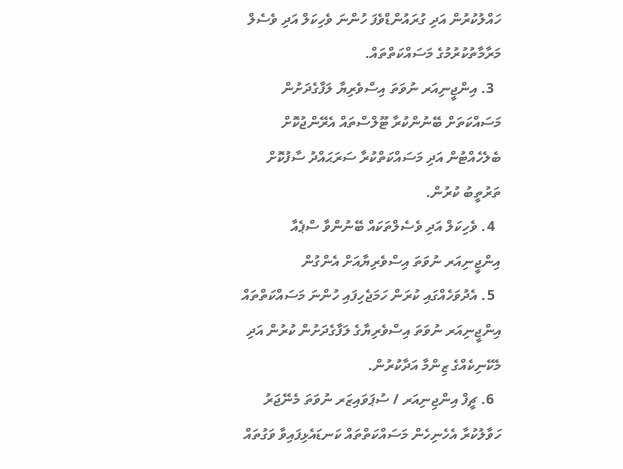ހައްލުކުރުން އަދި ގުރައުންޑްވެފަ ހުންނަ ވެހިކަލް އަދި ވެސެލް މަރާމާތުކުރުމުގެ މަސައްކަތްތައް.
  3. އިންޖީނިއަރ ނުވަތަ އިސްވެރިޔާ ލަފާގެދަށުން މަސައްކަތަށް ބޭނުންކުރާ ޓޫލްސްތައް އެރޭންޖުކޮށް ބެލެހެއްޓުން އަދި މަސައްކަތްކުރާ ސަރަޙައްދު ސާފުކޮށް ތަރުތީބު ކުރުން.
  4. ވެހިކަލް އަދި ވެސެލްތަކައް ބޭނުންވާ ސްޕެއާ އިންޖީނިއަރ ނުވަތަ އިސްވެރިޔާއަށް އެންގުން
  5. އެދުވަހެއްގައި ކުރަން ހަމަޖެހިފައި ހުންނަ މަސައްކަތްތައް އިންޖީނިއަރ ނުވަތަ އިސްވެރިޔާގެ ލަފާގެދަށުން ކުރުން އަދި މެކޭނިކެއްގެ ޒިންމާ އަދާކުރުން.
  6. ޗީފް އިންޖިނިއަރ / ސުޕަވައިޒަރ ނުވަތަ މެނޭޖަރު ހަވާލުކުރާ އެހެނިހެން މަސައްކަތްތައް ކަނޑައެޅިފައިވާ ވަގުތައް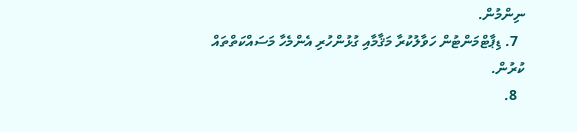ނިންމުން.
  7. ޑިޕާޓްމަންޓުން ހަވާލުކުރާ މަޤާމާއި ގުޅުންހުރި އެންމެހާ މަސައްކަތްތައް ކުރުން.
  8.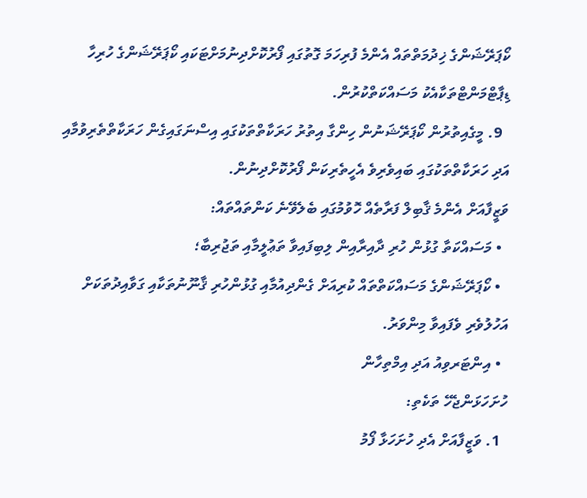ކޯޕަރޭޝަންގެ ޚިދުމަތްތައް އެންމެ ފުރިހަމަ ގޮތުގައި ފޯރުކޮށްދިނުމަށްޓަކައި ކޯޕަރޭޝަންގެ ހުރިހާ ޑިޕާޓްމަންޓްތަކާއެކު މަސައްކަތްކުރުން.
  9. މީގެއިތުރުން ކޯޕަރޭޝަނުން ހިންގާ އިތުރު ހަރަކާތްތަކުގައި އިސްނަގައިގެން ހަރަކާތްތެރިވުމާއި އަދި ހަރަކާތްތަކުގައި ބައިވެރިވެ އެހީތެރިކަން ފޯރުކޮށްދިނުން.
ވަޒީފާއަށް އެންމެ ޤާބިލް ފަރާތެއް ހޮވުމުގައި ބެލެވޭނެ ކަންތައްތައް:
  • މަސައްކަތާ ގުޅުން ހުރި ދާއިރާއިން ލިބިފައިވާ ތަޢުލީމާއި ތަޖުރިބާ؛
  • ކޯޕަރޭޝަންގެ މަސައްކަތްތައް ކުރިއަށް ގެންދިއުމާއި ގުޅުންހުރި ޤާނޫނުތަކާއި ގަވާއިދުތަކަށް އަހުލުވެރި ވެފައިވާ މިންވަރު.
  • އިންޓަރވިއު އަދި އިމްތިހާން
ހުށަހަޅަންޖެހޭ ތަކެތި:
  1. ވަޒީފާއަށް އެދި ހުށަހަޅާ ފޯމު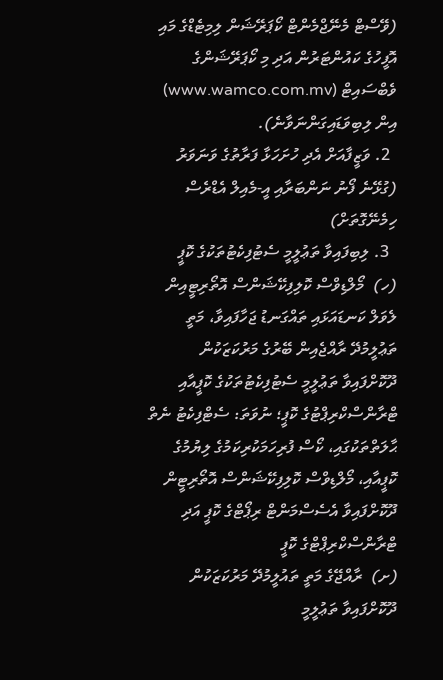(ވޭސްޓް މެނޭޖްމެންޓް ކޯޕަރޭޝަން ލިމިޓެޑްގެ މައި އޮފީހުގެ ކައުންޓަރުން އަދި މި ކޯޕަރޭޝަންގެ ވެބްސައިޓް (www.wamco.com.mv) އިން ލިބިވަޑައިގަންނަވާނެ).
  2. ވަޒީފާއަށް އެދި ހުށަހަޅާ ފަރާތުގެ ވަނަވަރު (ގުޅޭނެ ފޯނު ނަންބަރާއި އީ-މެއިލް އެޑްރެސް ހިމެނޭގޮތަށް)
  3. ލިބިފައިވާ ތަޢުލީމީ ސެޓުފިކެޓުތަކުގެ ކޮޕީ
(ހ)  މޯލްޑިވްސް ކޮލިފިކޭޝަންސް އޮތޯރިޓީއިން ލެވަލް ކަނޑައަޅައި ތައްގަނޑު ޖަހާފައިވާ، މަތީ ތަޢުލީމުދޭ ރާއްޖެއިން ބޭރުގެ މަރުކަޒަކުން ދޫކޮށްފައިވާ ތަޢުލީމީ ސެޓުފިކެޓުތަކުގެ ކޮޕީއާއި ޓްރާންސްކްރިޕްޓުގެ ކޮޕީ؛ ނުވަތަ: ސެޓްފިކެޓު ނެތް ޙާލަތްތަކުގައި، ކޯސް ފުރިހަމަކުރިކަމުގެ ލިޔުމުގެ ކޮޕީއާއި، މޯލްޑިވްސް ކޮލިފިކޭޝަންސް އޮތޯރިޓީން ދޫކޮށްފައިވާ އެސެސްމަންޓް ރިޕޯޓްގެ ކޮޕީ އަދި ޓްރާންސްކްރިޕްޓްގެ ކޮޕީ
(ށ)  ރާއްޖޭގެ މަތީ ތައުލީމުދޭ މަރުކަޒަކުން ދޫކޮށްފައިވާ ތަޢުލީމީ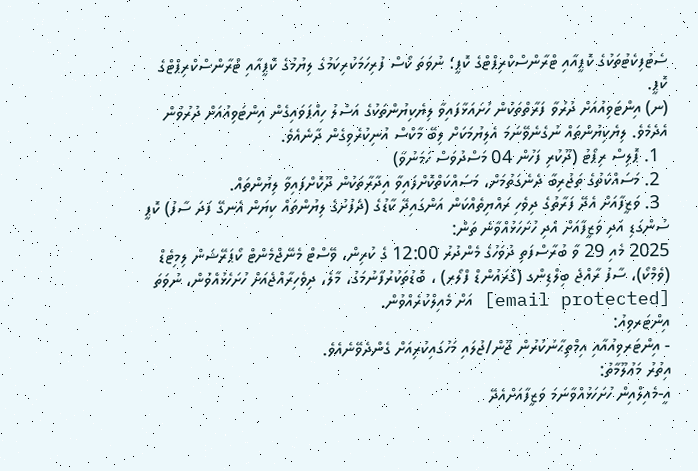ސެޓުފިކެޓުތަކުގެ ކޮޕީއާއި ޓްރާންސްކްރިޕްޓްގެ ކޮޕީ؛ ނުވަތަ ކޯސް ފުރިހަމަކުރިކަމުގެ ލިޔުމުގެ ކޮޕީއާއި ޓްރާންސްކްރިޕްޓްގެ ކޮޕީ.
(ނ) އިންޓަވިއުއަށް ދުރުވާ ފަރާތްތަކުން ހުށައަޅާފައިވާ ލިޔެކިޔުންތަކުގެ އަސްލު ހިއްޕަވައިގެން އިންޓަވިއުއަށް ދުރުވުން އެދެމެވެ. ލިޔެކިޔުންތައް ނުގެނެވޭނަމަ އެލިޔުމަކަށް ލިބޭ މާކްސް އުނިކުރެވިގެން ދާނެއެވެ.
  1. ޕޮލިސް ރިޕޯޓު (ދޫކުރި ފަހުން 04 މަސްދުވަސް ހަމަނުވާ)
  2. މަސައްކަތުގެ ތަޖުރިބާ ދެނެގަތުމަށް، މަސައްކަތްކޮށްފައިވާ އިދާރާތަކުން ދޫކޮށްފައިވާ ލިޔުންތައް.
  3. ވަޒީފާއަށް އެދޭ ފަރާތުގެ ދިވެހި ރައްޔިތެއްކަން އަންގައިދޭ ކާޑުގެ (ދެފުށުގެ ލިޔުންތައް ކިޔަން އެނގޭ ފަދަ ސާފު) ކޮޕީ
ސުންގަޑި އަދި ވަޒީފާއަށް އެދި ހުށަހަޅުއްވާނެ ތަން:
2025 މެއި 29 ވާ ބުރާސްފަތި ދުވަހުގެ މެންދުރު 12:00 ގެ ކުރިން، ވޭސްޓް މެނޭޖްމެންޓް ކޯޕަރޭޝަން ލިމިޓެޑް (ވެމްކޯ)، ސާފު ރާއްޖެ ބިލްޑިންގ (ގްރައުންޑް ފްލޯރ) ، ބޮޑުތަކުރުފާނުމަގު، މާލެ، ދިވެހިރާއްޖެއަށް ހުށަހެޅުއްވުން، ނުވަތަ [email protected] އަށް މެއިލްކުރެއްވުން.
އިންޓަރވިއު:
- އިންޓަރވިއުއާއި އިމްތިޙާނުކުރުން ޖޫން/ޖުލައި މަހުގައިކުރިއަށް ގެންދެވޭނެއެވެ.
އިތުރު މަޢުލޫމާތު:
އީ-މެއިލްއިން ހުށަހަޅުއްވާނަމަ ވަޒީފާއަށްއެދޭ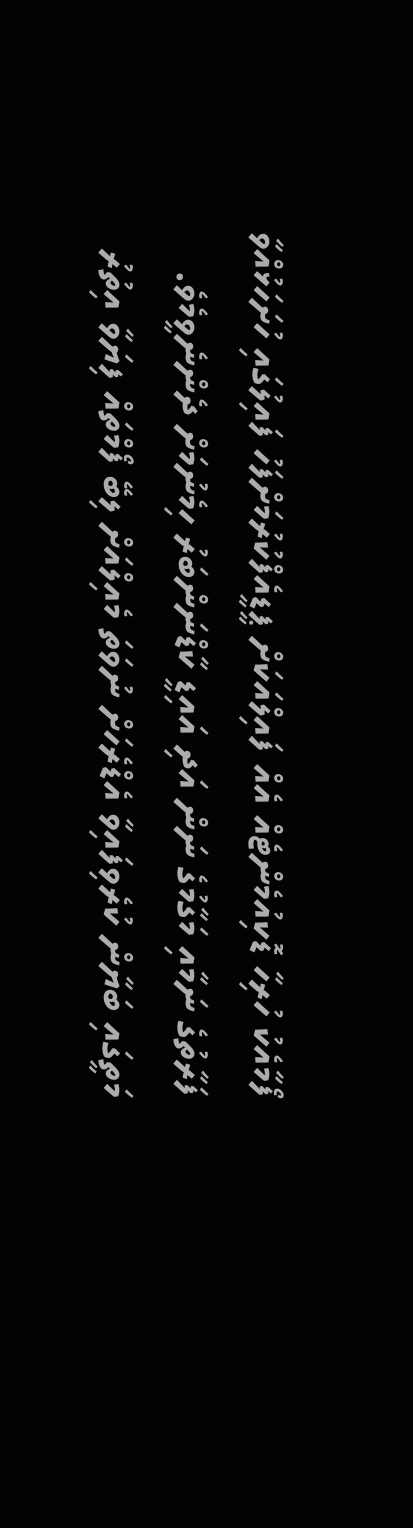ފޯމާއެކު ހުރިހާ ޑޮކިއުމެންޓެއް އެއް ފައިލްއަކަށް ޕީޑީއެފްކުރުމަށްފަހު ފައިލުގައި ހުށަހަޅުއްވާ ފަރާތުގެ ނަމާއި މަގާމުގެ ނަން އަދި އައިޑީ ކާޑްނަންބަރު ހިމެނުމަށް ދެންނެވީމެވެ.
މަތީގައި ބަޔާން ކުރެވިފައިވާ އެޑްރެހަށް ނުވަތަ މެއިލްއަށް ލިބޭ ފޯމްތައް ފިޔަވާ އިތުރު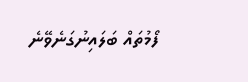ފޯމުތައް ބަލައިނުގަނެވޭނެ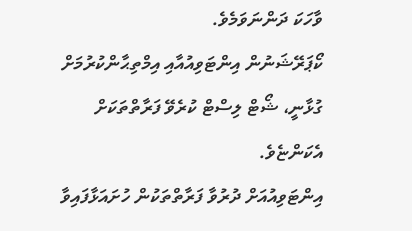ވާހަކަ ދަންނަވަމެވެ.
ކޯޕަރޭޝަނުން އިންޓަވިއުއާއި އިމްތިޙާންކުރުމަށް ގުޅާނީ، ޝޯޓް ލިސްޓް ކުރެވޭ ފަރާތްތަކަށް އެކަންޏެވެ.
އިންޓަވިއުއަށް ދުރުވާ ފަރާތްތަކުން ހުށައަޅާފައިވާ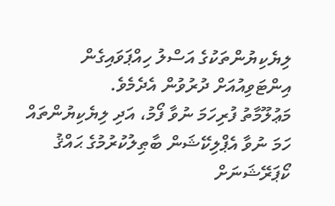ލިޔެކިޔުންތަކުގެ އަސްލު ހިއްޕަވައިގެން އިންޓަވިއުއަށް ދުރުވުން އެދެމެވެ.
މަޢުލޫމާތު ފުރިހަމަ ނުވާ ފޯމު، އަދި ލިޔެކިޔުންތައް ހަމަ ނުވާ އެޕްލިކޭޝަން ބާޠިލުކުރުމުގެ ޙައްޤު ކޯޕަރޭޝަނަށް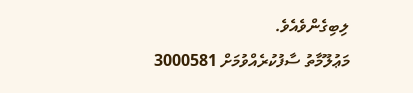ލިބިގެންވެއެވެ.
މަޢުލޫމާތު ސާފުކުރެއްވުމަށް 3000581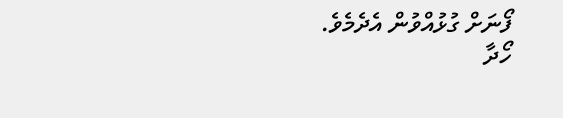ފޯނަށް ގުޅުއްވުން އެދެމެވެ.
ހޯދާ